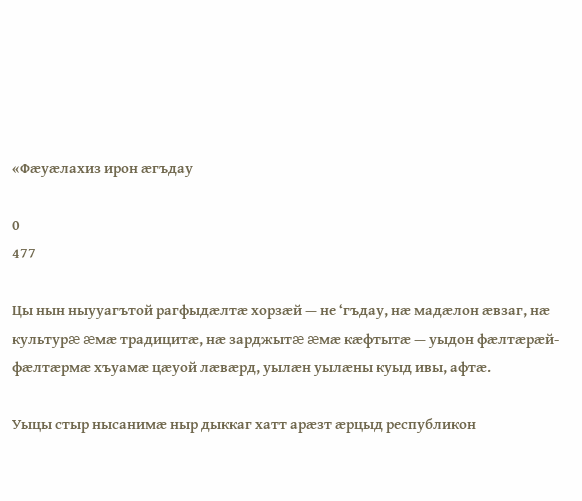«Фæуæлахиз ирон æгъдау

0
477

Цы нын ныууагътой рагфыдæлтæ хорзæй — не ‘гъдау, нæ мадæлон æвзаг, нæ культурæ æмæ традицитæ, нæ зарджытæ æмæ кæфтытæ — уыдон фæлтæрæй-фæлтæрмæ хъуамæ цæуой лæвæрд, уылæн уылæны куыд ивы, афтæ.

Уыцы стыр нысанимæ ныр дыккаг хатт арæзт æрцыд республикон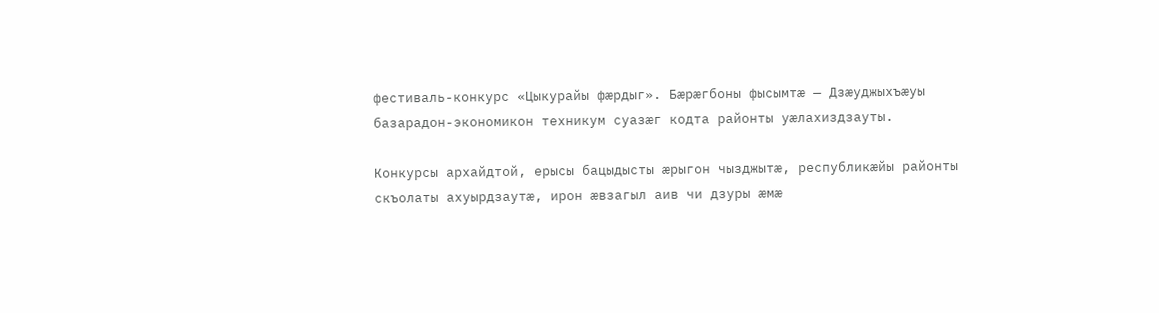фестиваль-конкурс «Цыкурайы фæрдыг». Бæрæгбоны фысымтæ — Дзæуджыхъæуы базарадон-экономикон техникум суазæг кодта районты уæлахиздзауты.

Конкурсы архайдтой, ерысы бацыдысты æрыгон чызджытæ, республикæйы районты скъолаты ахуырдзаутæ, ирон æвзагыл аив чи дзуры æмæ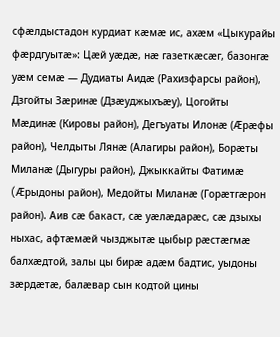сфæлдыстадон курдиат кæмæ ис, ахæм «Цыкурайы фæрдгуытæ»: Цæй уæдæ, нæ газеткæсæг, базонгæ уæм семæ — Дудиаты Аидæ (Рахизфарсы район), Дзгойты Зæринæ (Дзæуджыхъæу), Цогойты Мæдинæ (Кировы район), Дегъуаты Илонæ (Æрæфы район), Челдыты Лянæ (Алагиры район), Борæты Миланæ (Дыгуры район), Джыккайты Фатимæ (Æрыдоны район), Медойты Миланæ (Горæтгæрон район). Аив сæ бакаст, сæ уæлæдарæс, сæ дзыхы ныхас, афтæмæй чызджытæ цыбыр рæстæгмæ балхæдтой, залы цы бирæ адæм бадтис, уыдоны зæрдæтæ, балæвар сын кодтой цины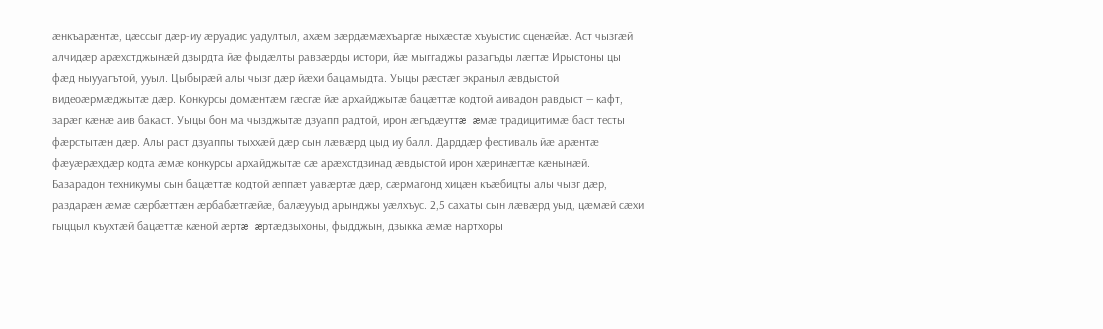æнкъарæнтæ, цæссыг дæр-иу æруадис уадултыл, ахæм зæрдæмæхъаргæ ныхæстæ хъуыстис сценæйæ. Аст чызгæй алчидæр арæхстджынæй дзырдта йæ фыдæлты равзæрды истори, йæ мыггаджы разагъды лæгтæ Ирыстоны цы фæд ныууагътой, ууыл. Цыбырæй алы чызг дæр йæхи бацамыдта. Уыцы рæстæг экраныл æвдыстой видеоæрмæджытæ дæр. Конкурсы домæнтæм гæсгæ йæ архайджытæ бацæттæ кодтой аивадон равдыст — кафт, зарæг кæнæ аив бакаст. Уыцы бон ма чызджытæ дзуапп радтой, ирон æгъдæуттæ æмæ традицитимæ баст тесты фæрстытæн дæр. Алы раст дзуаппы тыххæй дæр сын лæвæрд цыд иу балл. Дарддæр фестиваль йæ арæнтæ фæуæрæхдæр кодта æмæ конкурсы архайджытæ сæ арæхстдзинад æвдыстой ирон хæринæгтæ кæнынæй. Базарадон техникумы сын бацæттæ кодтой æппæт уавæртæ дæр, сæрмагонд хицæн къæбицты алы чызг дæр, раздарæн æмæ сæрбæттæн æрбабæтгæйæ, балæууыд арынджы уæлхъус. 2,5 сахаты сын лæвæрд уыд, цæмæй сæхи гыццыл къухтæй бацæттæ кæной æртæ æртæдзыхоны, фыдджын, дзыкка æмæ нартхоры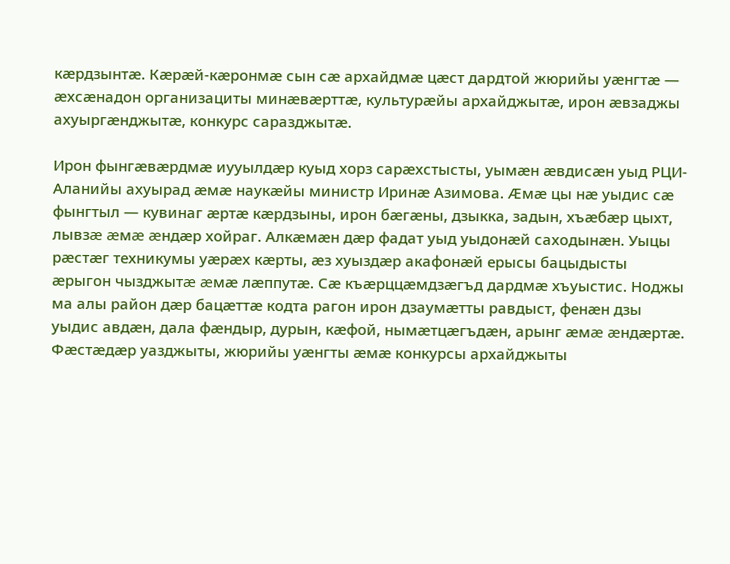кæрдзынтæ. Кæрæй-кæронмæ сын сæ архайдмæ цæст дардтой жюрийы уæнгтæ — æхсæнадон организациты минæвæрттæ, культурæйы архайджытæ, ирон æвзаджы ахуыргæнджытæ, конкурс саразджытæ.

Ирон фынгæвæрдмæ иууылдæр куыд хорз сарæхстысты, уымæн æвдисæн уыд РЦИ-Аланийы ахуырад æмæ наукæйы министр Иринæ Азимова. Æмæ цы нæ уыдис сæ фынгтыл — кувинаг æртæ кæрдзыны, ирон бæгæны, дзыкка, задын, хъæбæр цыхт, лывзæ æмæ æндæр хойраг. Алкæмæн дæр фадат уыд уыдонæй саходынæн. Уыцы рæстæг техникумы уæрæх кæрты, æз хуыздæр акафонæй ерысы бацыдысты æрыгон чызджытæ æмæ лæппутæ. Сæ къæрццæмдзæгъд дардмæ хъуыстис. Ноджы ма алы район дæр бацæттæ кодта рагон ирон дзаумæтты равдыст, фенæн дзы уыдис авдæн, дала фæндыр, дурын, кæфой, нымæтцæгъдæн, арынг æмæ æндæртæ. Фæстæдæр уазджыты, жюрийы уæнгты æмæ конкурсы архайджыты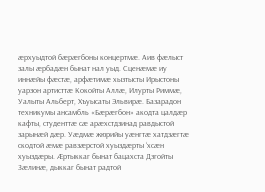æрхуыдтой бæрæгбоны концертмæ. Аив фæлыст залы æрбадæн бынат нал уыд. Сценæмæ иу иннæйы фæстæ, арфæтимæ хызтысты Ирыстоны уарзон артисттæ Кокойты Аллæ, Илурты Риммæ, Уалыты Альберт, Хъуысаты Эльвирæ. Базарадон техникумы ансамбль «Бæрæгбон» акодта цалдæр кафты, студенттæ сæ арæхстдзинад равдыстой зарынæй дæр. Уæдмæ жюрийы уæнгтæ хатдзæгтæ скодтой æмæ равзæрстой хуыздæрты ‘хсæн хуыздæры. Æртыккаг бынат бацахста Дзгойты Зæлинæ, дыккаг бынат радтой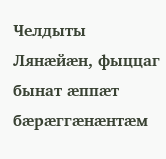Челдыты Лянæйæн, фыццаг бынат æппæт бæрæггæнæнтæм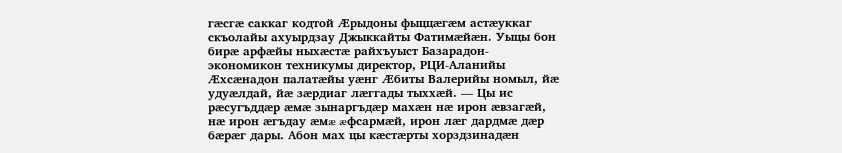гæсгæ саккаг кодтой Æрыдоны фыццæгæм астæуккаг скъолайы ахуырдзау Джыккайты Фатимæйæн. Уыцы бон бирæ арфæйы ныхæстæ райхъуыст Базарадон-экономикон техникумы директор, РЦИ-Аланийы Æхсæнадон палатæйы уæнг Æбиты Валерийы номыл, йæ удуæлдай, йæ зæрдиаг лæггады тыххæй. — Цы ис рæсугъддæр æмæ зынаргъдæр махæн нæ ирон æвзагæй, нæ ирон æгъдау æмæ æфсармæй, ирон лæг дардмæ дæр бæрæг дары. Абон мах цы кæстæрты хорздзинадæн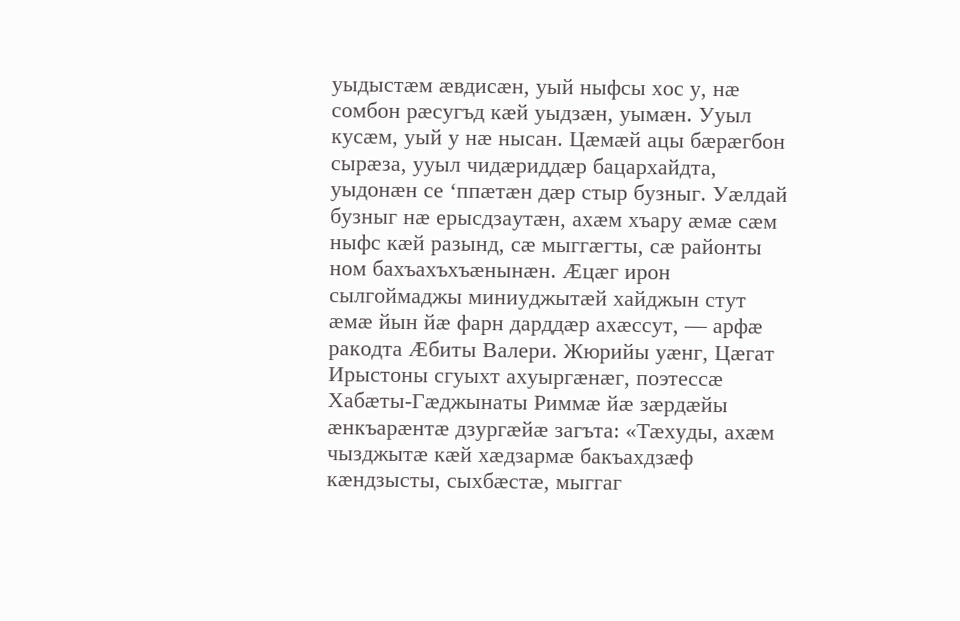уыдыстæм æвдисæн, уый ныфсы хос у, нæ сомбон рæсугъд кæй уыдзæн, уымæн. Ууыл кусæм, уый у нæ нысан. Цæмæй ацы бæрæгбон сырæза, ууыл чидæриддæр бацархайдта, уыдонæн се ‘ппæтæн дæр стыр бузныг. Уæлдай бузныг нæ ерысдзаутæн, ахæм хъару æмæ сæм ныфс кæй разынд, сæ мыггæгты, сæ районты ном бахъахъхъæнынæн. Æцæг ирон сылгоймаджы миниуджытæй хайджын стут æмæ йын йæ фарн дарддæр ахæссут, — арфæ ракодта Æбиты Валери. Жюрийы уæнг, Цæгат Ирыстоны сгуыхт ахуыргæнæг, поэтессæ Хабæты-Гæджынаты Риммæ йæ зæрдæйы æнкъарæнтæ дзургæйæ загъта: «Тæхуды, ахæм чызджытæ кæй хæдзармæ бакъахдзæф кæндзысты, сыхбæстæ, мыггаг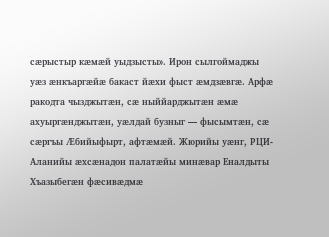сæрыстыр кæмæй уыдзысты». Ирон сылгоймаджы уæз æнкъаргæйæ бакаст йæхи фыст æмдзæвгæ. Арфæ ракодта чызджытæн, сæ ныййарджытæн æмæ ахуыргæнджытæн, уæлдай бузныг — фысымтæн, сæ сæргъы Æбийыфырт, афтæмæй. Жюрийы уæнг, РЦИ-Аланийы æхсæнадон палатæйы минæвар Еналдыты Хъазыбегæн фæсивæдмæ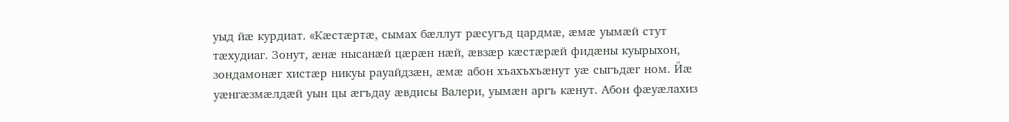уыд йæ курдиат. «Кæстæртæ, сымах бæллут рæсугъд цардмæ, æмæ уымæй стут тæхудиаг. Зонут, æнæ нысанæй цæрæн нæй, æвзæр кæстæрæй фидæны куырыхон, зондамонæг хистæр никуы рауайдзæн, æмæ абон хъахъхъæнут уæ сыгъдæг ном. Йæ уæнгæзмæлдæй уын цы æгъдау æвдисы Валери, уымæн аргъ кæнут. Абон фæуæлахиз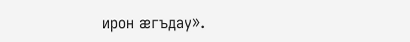ирон æгъдау».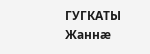ГУГКАТЫ Жаннæ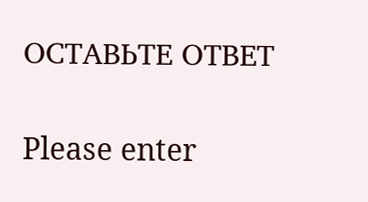ОСТАВЬТЕ ОТВЕТ

Please enter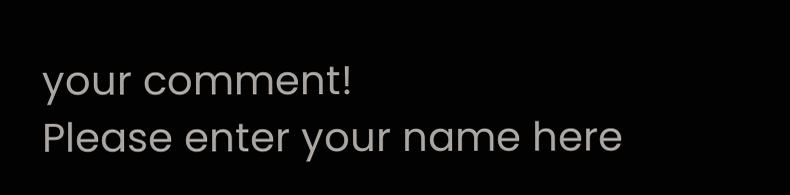your comment!
Please enter your name here